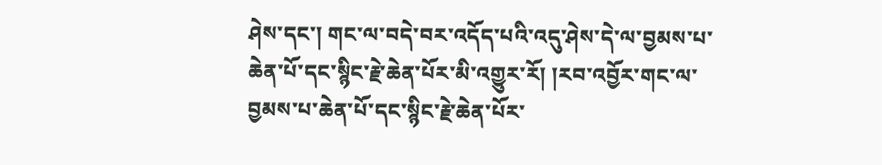ཤེས་དང་། གང་ལ་བདེ་བར་འདོད་པའི་འདུ་ཤེས་དེ་ལ་བྱམས་པ་ཆེན་པོ་དང་སྙིང་རྗེ་ཆེན་པོར་མི་འགྱུར་རོ། །རབ་འབྱོར་གང་ལ་བྱམས་པ་ཆེན་པོ་དང་སྙིང་རྗེ་ཆེན་པོར་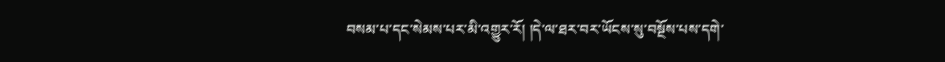བསམ་པ་དང་སེམས་པར་མི་འགྱུར་རོ། །དེ་ལ་ཐར་བར་ཡོངས་སུ་བསྔོས་པས་དགེ་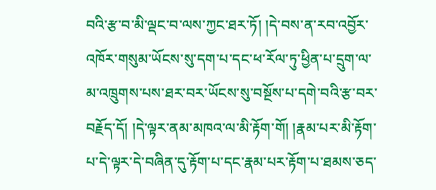བའི་རྩ་བ་མི་ལྡང་བ་ལས་ཀྱང་ཐར་ཏོ། །དེ་བས་ན་རབ་འབྱོར་འཁོར་གསུམ་ཡོངས་སུ་དག་པ་དང་ཕ་རོལ་ཏུ་ཕྱིན་པ་དྲུག་ལ་མ་འཁྲུགས་པས་ཐར་བར་ཡོངས་སུ་བསྔོས་པ་དགེ་བའི་རྩ་བར་བརྗོད་དོ། །དེ་ལྟར་ནམ་མཁའ་ལ་མི་རྟོག་གོ། །རྣམ་པར་མི་རྟོག་པ་དེ་ལྟར་དེ་བཞིན་དུ་རྟོག་པ་དང་རྣམ་པར་རྟོག་པ་ཐམས་ཅད་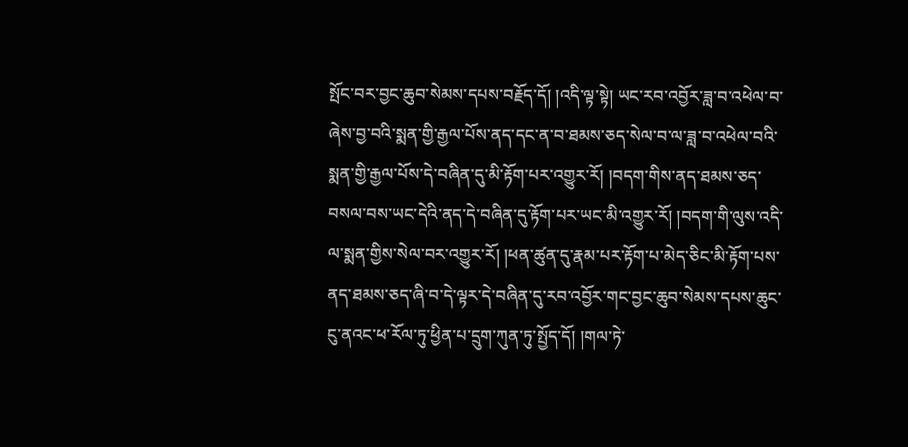སྤོང་བར་བྱང་ཆུབ་སེམས་དཔས་བརྗོད་དོ། །འདི་ལྟ་སྟེ། ཡང་རབ་འབྱོར་ཟླ་བ་འཕེལ་བ་ཞེས་བྱ་བའི་སྨན་གྱི་རྒྱལ་པོས་ནད་དང་ན་བ་ཐམས་ཅད་སེལ་བ་ལ་ཟླ་བ་འཕེལ་བའི་སྨན་གྱི་རྒྱལ་པོས་དེ་བཞིན་དུ་མི་རྟོག་པར་འགྱུར་རོ། །བདག་གིས་ནད་ཐམས་ཅད་བསལ་བས་ཡང་དེའི་ནད་དེ་བཞིན་དུ་རྟོག་པར་ཡང་མི་འགྱུར་རོ། །བདག་གི་ལུས་འདི་ལ་སྨན་གྱིས་སེལ་བར་འགྱུར་རོ། །ཕན་ཚུན་དུ་རྣམ་པར་རྟོག་པ་མེད་ཅིང་མི་རྟོག་པས་ནད་ཐམས་ཅད་ཞི་བ་དེ་ལྟར་དེ་བཞིན་དུ་རབ་འབྱོར་གང་བྱང་ཆུབ་སེམས་དཔས་ཆུང་ངུ་ནའང་ཕ་རོལ་ཏུ་ཕྱིན་པ་དྲུག་ཀུན་ཏུ་སྤྱོད་དོ། །གལ་ཏེ་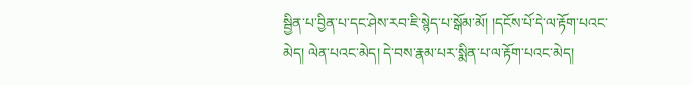སྦྱིན་པ་བྱིན་པ་དང་ཤེས་རབ་ཇི་སྙེད་པ་སྒོམ་མོ། །དངོས་པོ་དེ་ལ་རྟོག་པའང་མེད། ལེན་པའང་མེད། དེ་བས་རྣམ་པར་སྨིན་པ་ལ་རྟོག་པའང་མེད།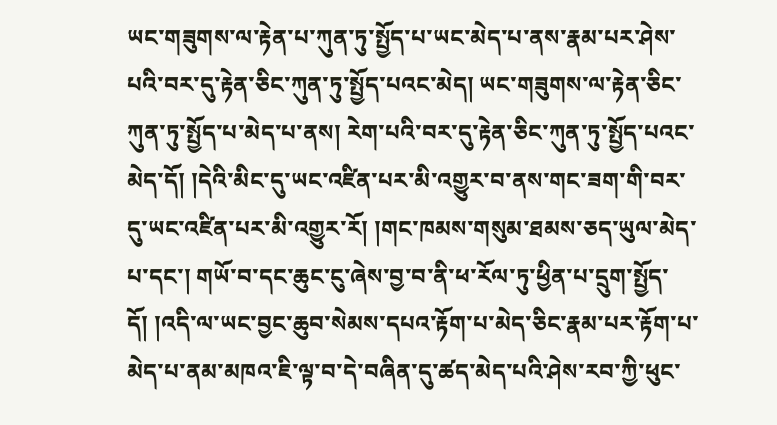ཡང་གཟུགས་ལ་རྟེན་པ་ཀུན་ཏུ་སྤྱོད་པ་ཡང་མེད་པ་ནས་རྣམ་པར་ཤེས་པའི་བར་དུ་རྟེན་ཅིང་ཀུན་ཏུ་སྤྱོད་པའང་མེད། ཡང་གཟུགས་ལ་རྟེན་ཅིང་ཀུན་ཏུ་སྤྱོད་པ་མེད་པ་ནས། རེག་པའི་བར་དུ་རྟེན་ཅིང་ཀུན་ཏུ་སྤྱོད་པའང་མེད་དོ། །དེའི་མིང་དུ་ཡང་འཛིན་པར་མི་འགྱུར་བ་ནས་གང་ཟག་གི་བར་དུ་ཡང་འཛིན་པར་མི་འགྱུར་རོ། །གང་ཁམས་གསུམ་ཐམས་ཅད་ཡུལ་མེད་པ་དང་། གཡོ་བ་དང་ཆུང་ངུ་ཞེས་བྱ་བ་ནི་ཕ་རོལ་ཏུ་ཕྱིན་པ་དྲུག་སྤྱོད་དོ། །འདི་ལ་ཡང་བྱང་ཆུབ་སེམས་དཔའ་རྟོག་པ་མེད་ཅིང་རྣམ་པར་རྟོག་པ་མེད་པ་ནམ་མཁའ་ཇི་ལྟ་བ་དེ་བཞིན་དུ་ཚད་མེད་པའི་ཤེས་རབ་ཀྱི་ཕུང་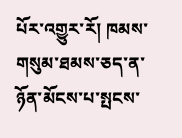པོར་འགྱུར་རོ། ཁམས་གསུམ་ཐམས་ཅད་ན་ཉོན་མོངས་པ་སྤངས་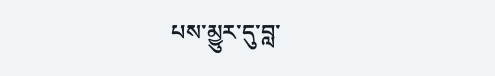པས་མྱུར་དུ་བླ་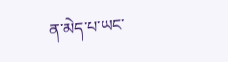ན་མེད་པ་ཡང་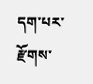དག་པར་རྫོགས་